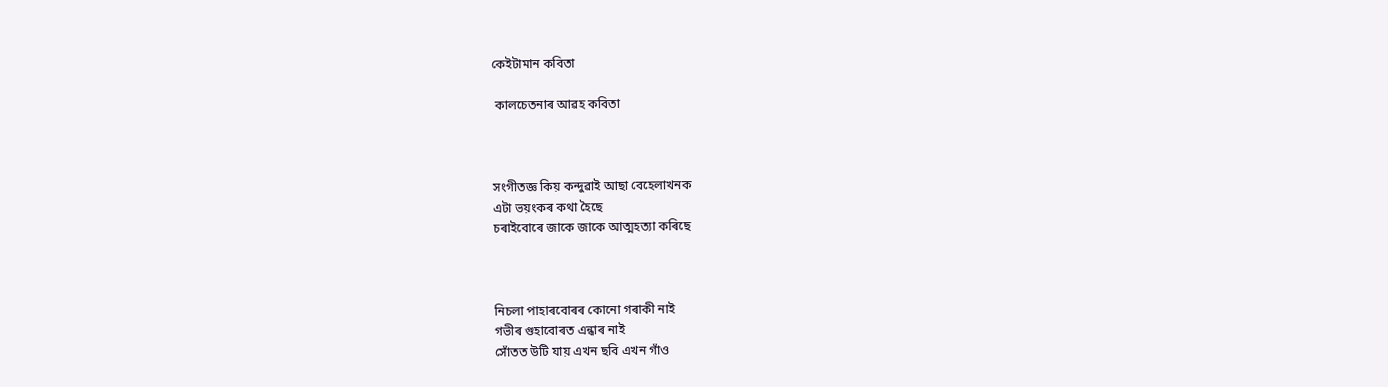কেইটামান কবিতা

 কালচেতনাৰ আৱহ কবিতা



সংগীতজ্ঞ কিয় কন্দুৱাই আছা বেহেলাখনক
এটা ভয়ংকৰ কথা হৈছে
চৰাইবোৰে জাকে জাকে আত্মহত্যা কৰিছে



নিচলা পাহাৰবোৰৰ কোনো গৰাকী নাই
গভীৰ গুহাবোৰত এন্ধাৰ নাই
সোঁতত উটি যায় এখন ছবি এখন গাঁও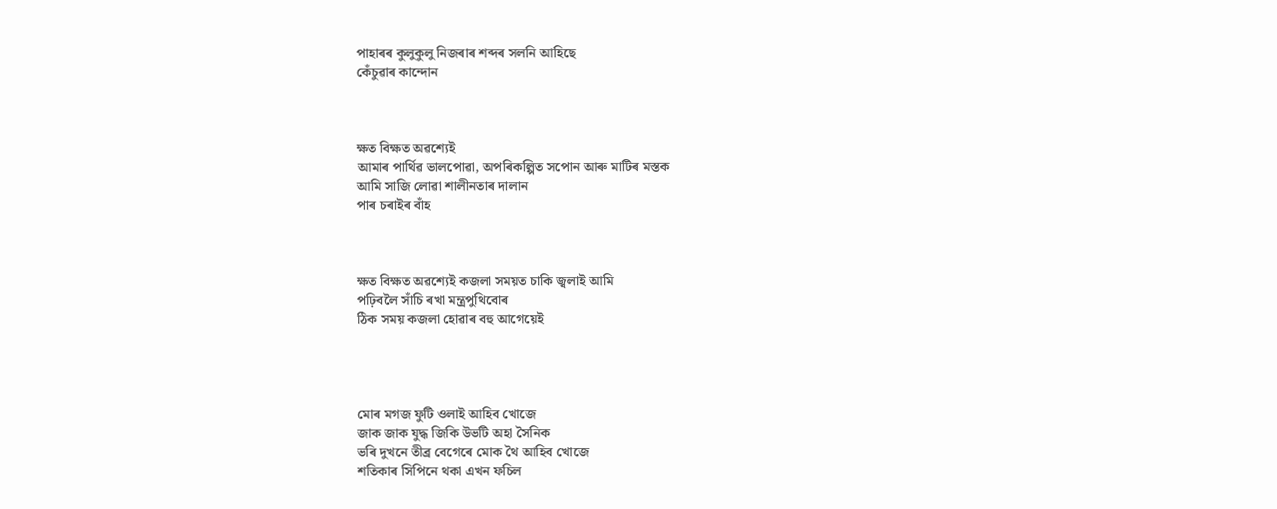পাহাৰৰ কুলুকুলু নিজৰাৰ শব্দৰ সলনি আহিছে
কেঁচুৱাৰ কান্দোন



ক্ষত বিক্ষত অৱশ্যেই
আমাৰ পাৰ্থিৱ ভালপোৱা, অপৰিকল্পিত সপোন আৰু মাটিৰ মস্তক
আমি সাজি লোৱা শালীনতাৰ দালান
পাৰ চৰাইৰ বাঁহ



ক্ষত বিক্ষত অৱশ্যেই কজলা সময়ত চাকি জ্বলাই আমি
পঢ়িবলৈ সাঁচি ৰখা মন্ত্ৰপুথিবোৰ
ঠিক সময় কজলা হোৱাৰ বহু আগেয়েই




মোৰ মগজ ফুটি ওলাই আহিব খোজে
জাক জাক যুদ্ধ জিকি উভটি অহা সৈনিক
ভৰি দুখনে তীব্ৰ বেগেৰে মোক থৈ আহিব খোজে
শতিকাৰ সিপিনে থকা এখন ফচিল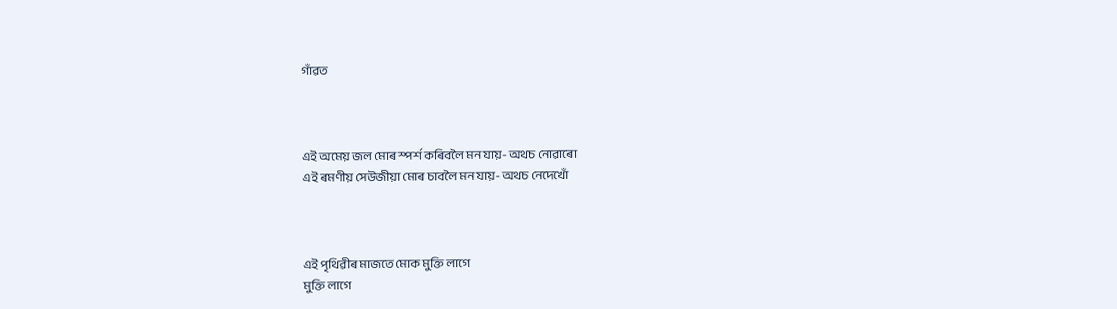গাঁৱত



এই অমেয় জল মোৰ স্পৰ্শ কৰিবলৈ মন যায়- অথচ নোৱাৰো
এই ৰমণীয় সেউজীয়া মোৰ চাবলৈ মন যায়- অথচ নেদেখোঁ



এই পৃথিৱীৰ মাজতে মোক মুক্তি লাগে
মুক্তি লাগে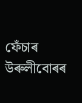ফেঁচাৰ উৰুলীবোৰৰ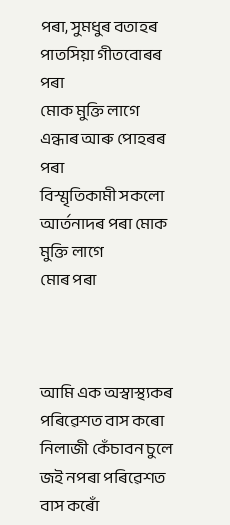পৰা, সুমধুৰ বতাহৰ পাতসিয়া গীতবোৰৰ পৰা
মোক মুক্তি লাগে এন্ধাৰ আৰু পোহৰৰ পৰা
বিস্মৃতিকামী সকলো আৰ্তনাদৰ পৰা মোক মুক্তি লাগে
মোৰ পৰা



আমি এক অস্বাস্থ্যকৰ পৰিৱেশত বাস কৰো
নিলাজী কেঁচাবন চুলে জই নপৰা পৰিৱেশত বাস কৰোঁ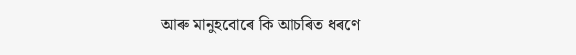আৰু মানুহবোৰে কি আচৰিত ধৰণে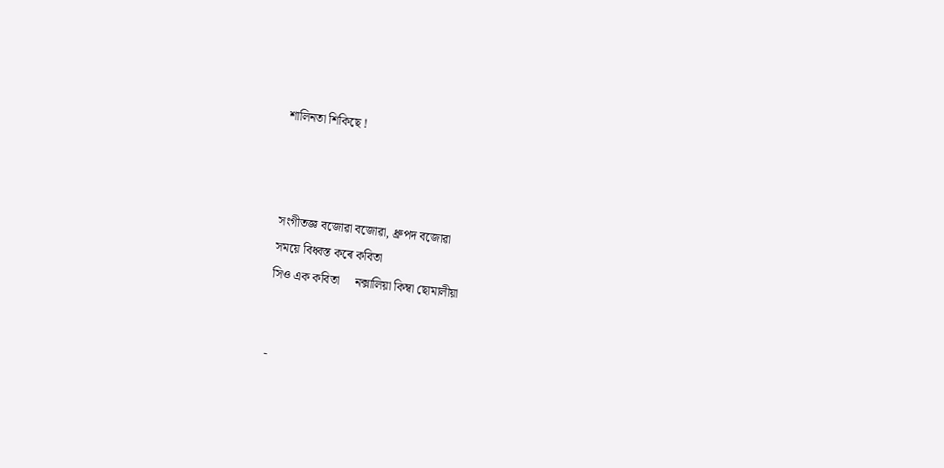শালিনতা শিকিছে !



সংগীতজ্ঞ বজোৱা বজোৱা, ধ্ৰুপদ বজোৱা
সময়ে বিধ্বস্ত কৰে কবিতা
সিও এক কবিতা     নক্সালিয়া কিম্বা ছোমালীয়া


-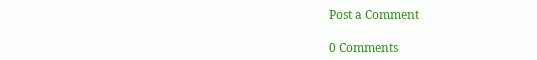Post a Comment

0 Comments